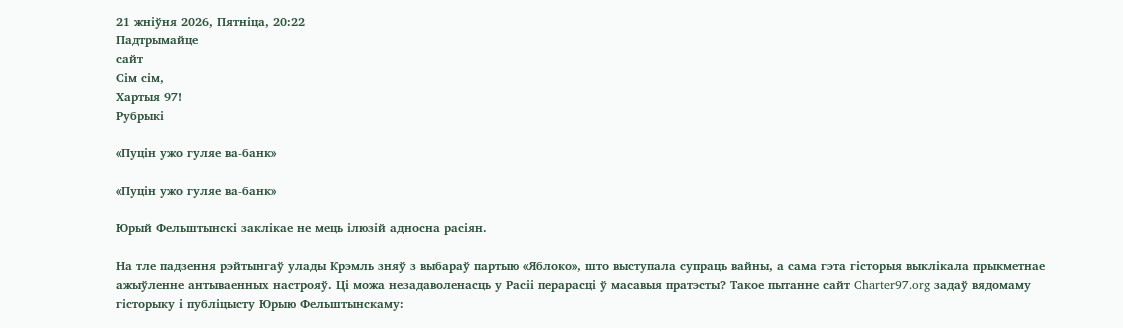21 жнiўня 2026, Пятніца, 20:22
Падтрымайце
сайт
Сім сім,
Хартыя 97!
Рубрыкі

«Пуцін ужо гуляе ва-банк»

«Пуцін ужо гуляе ва-банк»

Юрый Фельштынскі заклікае не мець ілюзій адносна расіян.

На тле падзення рэйтынгаў улады Крэмль зняў з выбараў партыю «Яблоко», што выступала супраць вайны, а сама гэта гісторыя выклікала прыкметнае ажыўленне антываенных настрояў. Ці можа незадаволенасць у Расіі перарасці ў масавыя пратэсты? Такое пытанне сайт Charter97.org задаў вядомаму гісторыку і публіцысту Юрыю Фельштынскаму: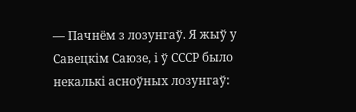— Пачнём з лозунгаў. Я жыў у Савецкім Саюзе, і ў СССР было некалькі асноўных лозунгаў: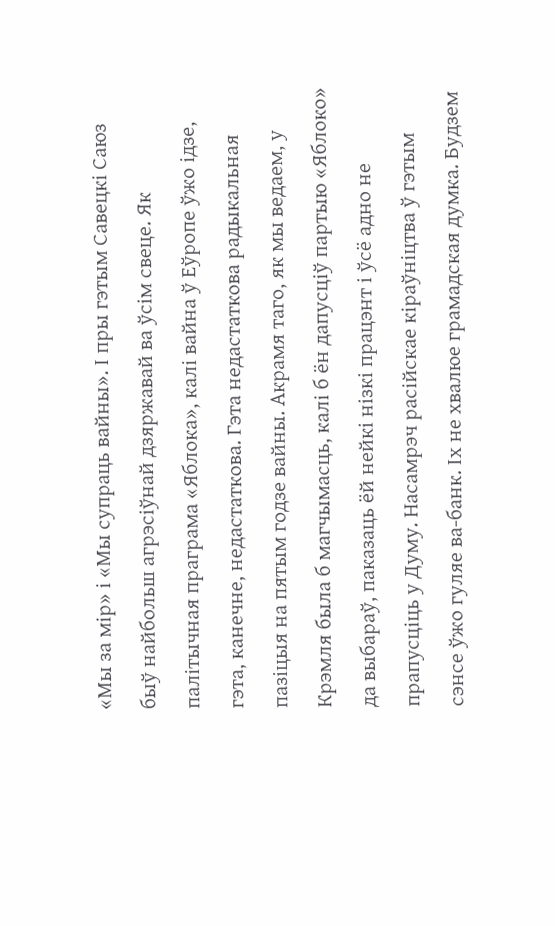«Мы за мір» і «Мы супраць вайны». І пры гэтым Савецкі Саюз быў найбольш агрэсіўнай дзяржавай ва ўсім свеце. Як палітычная праграма «Яблока», калі вайна ў Еўропе ўжо ідзе, гэта, канечне, недастаткова. Гэта недастаткова радыкальная пазіцыя на пятым годзе вайны. Акрамя таго, як мы ведаем, у Крэмля была б магчымасць, калі б ён дапусціў партыю «Яблоко» да выбараў, паказаць ёй нейкі нізкі працэнт і ўсё адно не прапусціць у Думу. Насамрэч расійскае кіраўніцтва ў гэтым сэнсе ўжо гуляе ва-банк. Іх не хвалюе грамадская думка. Будзем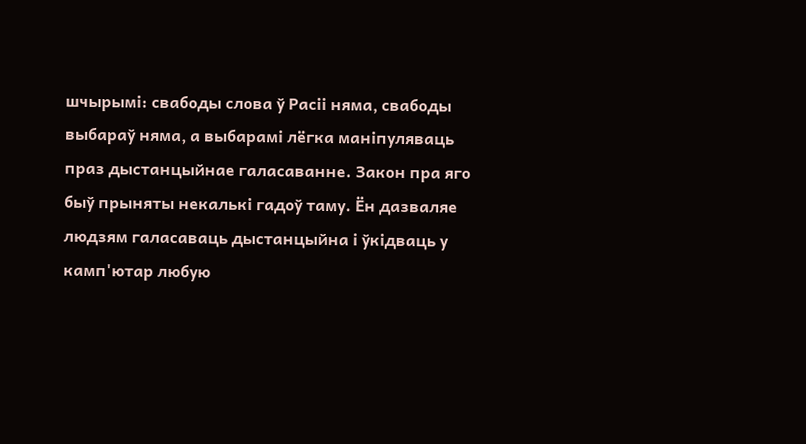шчырымі: свабоды слова ў Расіі няма, свабоды выбараў няма, а выбарамі лёгка маніпуляваць праз дыстанцыйнае галасаванне. Закон пра яго быў прыняты некалькі гадоў таму. Ён дазваляе людзям галасаваць дыстанцыйна і ўкідваць у камп'ютар любую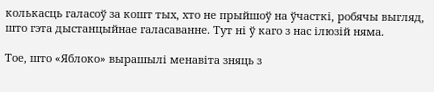колькасць галасоў за кошт тых, хто не прыйшоў на ўчасткі, робячы выгляд, што гэта дыстанцыйнае галасаванне. Тут ні ў каго з нас ілюзій няма.

Тое, што «Яблоко» вырашылі менавіта зняць з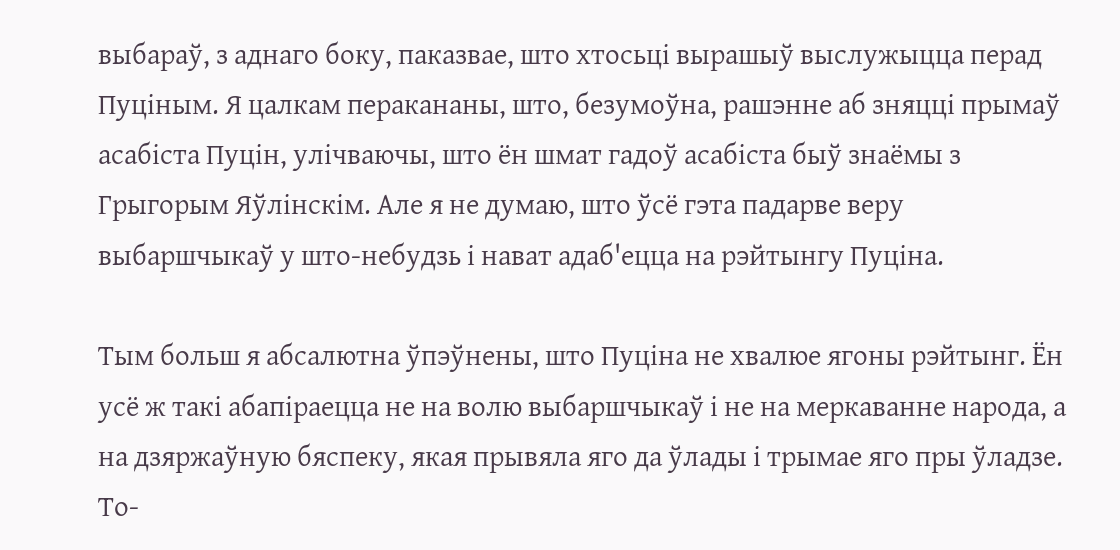выбараў, з аднаго боку, паказвае, што хтосьці вырашыў выслужыцца перад Пуціным. Я цалкам перакананы, што, безумоўна, рашэнне аб зняцці прымаў асабіста Пуцін, улічваючы, што ён шмат гадоў асабіста быў знаёмы з Грыгорым Яўлінскім. Але я не думаю, што ўсё гэта падарве веру выбаршчыкаў у што-небудзь і нават адаб'ецца на рэйтынгу Пуціна.

Тым больш я абсалютна ўпэўнены, што Пуціна не хвалюе ягоны рэйтынг. Ён усё ж такі абапіраецца не на волю выбаршчыкаў і не на меркаванне народа, а на дзяржаўную бяспеку, якая прывяла яго да ўлады і трымае яго пры ўладзе. То-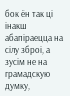бок ён так ці інакш абапіраецца на сілу зброі, а зусім не на грамадскую думку,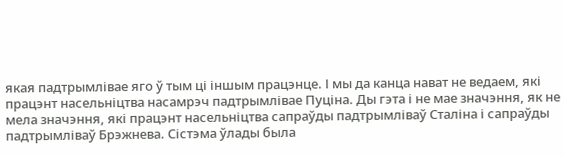якая падтрымлівае яго ў тым ці іншым працэнце. І мы да канца нават не ведаем, які працэнт насельніцтва насамрэч падтрымлівае Пуціна. Ды гэта і не мае значэння, як не мела значэння, які працэнт насельніцтва сапраўды падтрымліваў Сталіна і сапраўды падтрымліваў Брэжнева. Сістэма ўлады была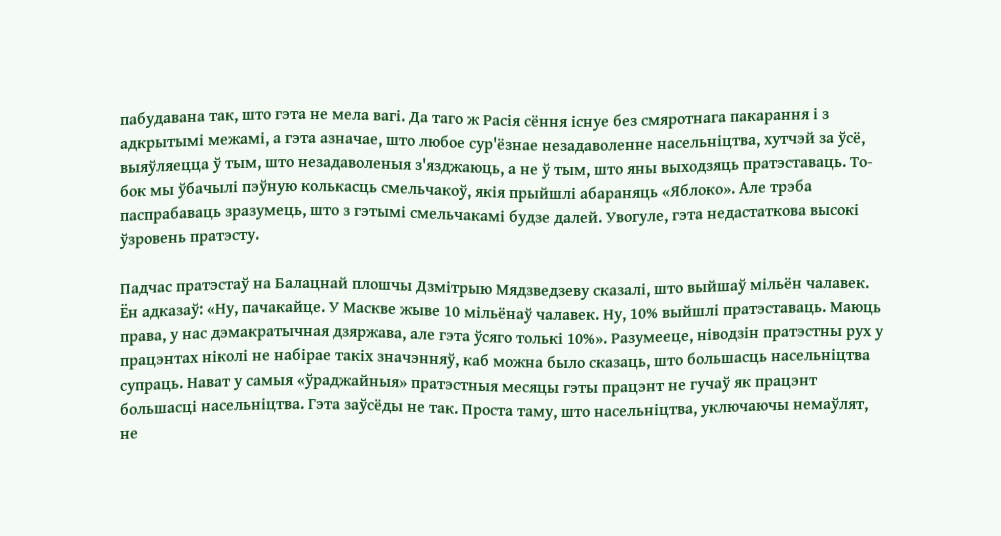пабудавана так, што гэта не мела вагі. Да таго ж Расія сёння існуе без смяротнага пакарання і з адкрытымі межамі, а гэта азначае, што любое сур'ёзнае незадаволенне насельніцтва, хутчэй за ўсё, выяўляецца ў тым, што незадаволеныя з'язджаюць, а не ў тым, што яны выходзяць пратэставаць. То-бок мы ўбачылі пэўную колькасць смельчакоў, якія прыйшлі абараняць «Яблоко». Але трэба паспрабаваць зразумець, што з гэтымі смельчакамі будзе далей. Увогуле, гэта недастаткова высокі ўзровень пратэсту.

Падчас пратэстаў на Балацнай плошчы Дзмітрыю Мядзведзеву сказалі, што выйшаў мільён чалавек. Ён адказаў: «Ну, пачакайце. У Маскве жыве 10 мільёнаў чалавек. Ну, 10% выйшлі пратэставаць. Маюць права, у нас дэмакратычная дзяржава, але гэта ўсяго толькі 10%». Разумееце, ніводзін пратэстны рух у працэнтах ніколі не набірае такіх значэнняў, каб можна было сказаць, што большасць насельніцтва супраць. Нават у самыя «ўраджайныя» пратэстныя месяцы гэты працэнт не гучаў як працэнт большасці насельніцтва. Гэта заўсёды не так. Проста таму, што насельніцтва, уключаючы немаўлят, не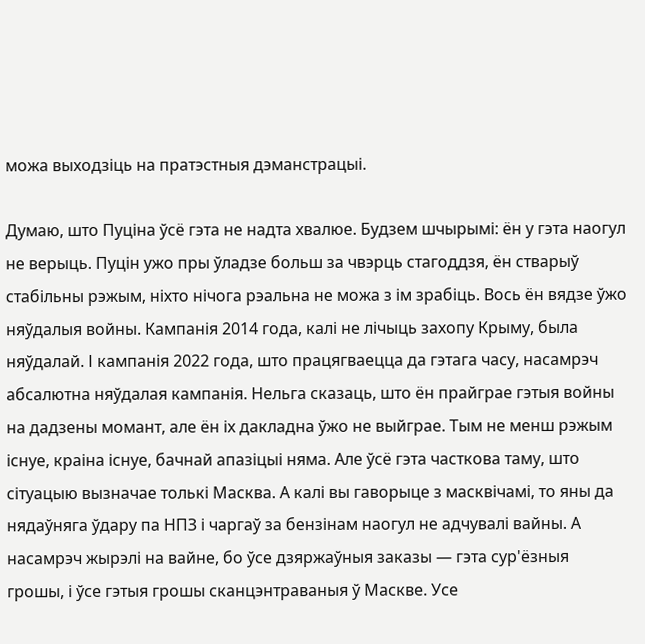можа выходзіць на пратэстныя дэманстрацыі.

Думаю, што Пуціна ўсё гэта не надта хвалюе. Будзем шчырымі: ён у гэта наогул не верыць. Пуцін ужо пры ўладзе больш за чвэрць стагоддзя, ён стварыў стабільны рэжым, ніхто нічога рэальна не можа з ім зрабіць. Вось ён вядзе ўжо няўдалыя войны. Кампанія 2014 года, калі не лічыць захопу Крыму, была няўдалай. І кампанія 2022 года, што працягваецца да гэтага часу, насамрэч абсалютна няўдалая кампанія. Нельга сказаць, што ён прайграе гэтыя войны на дадзены момант, але ён іх дакладна ўжо не выйграе. Тым не менш рэжым існуе, краіна існуе, бачнай апазіцыі няма. Але ўсё гэта часткова таму, што сітуацыю вызначае толькі Масква. А калі вы гаворыце з масквічамі, то яны да нядаўняга ўдару па НПЗ і чаргаў за бензінам наогул не адчувалі вайны. А насамрэч жырэлі на вайне, бо ўсе дзяржаўныя заказы — гэта сур'ёзныя грошы, і ўсе гэтыя грошы сканцэнтраваныя ў Маскве. Усе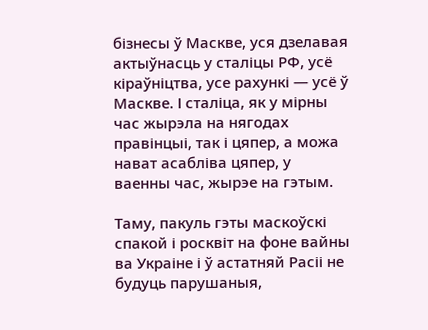бізнесы ў Маскве, уся дзелавая актыўнасць у сталіцы РФ, усё кіраўніцтва, усе рахункі — усё ў Маскве. І сталіца, як у мірны час жырэла на нягодах правінцыі, так і цяпер, а можа нават асабліва цяпер, у ваенны час, жырэе на гэтым.

Таму, пакуль гэты маскоўскі спакой і росквіт на фоне вайны ва Украіне і ў астатняй Расіі не будуць парушаныя,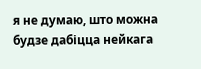я не думаю, што можна будзе дабіцца нейкага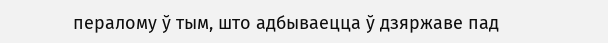пералому ў тым, што адбываецца ў дзяржаве пад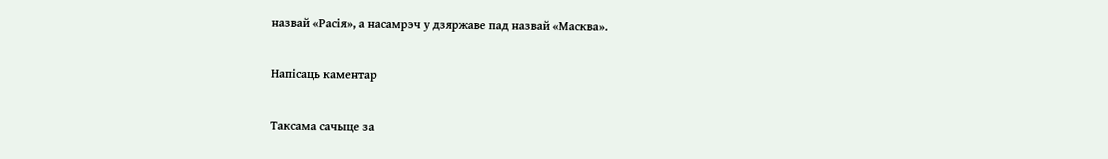назвай «Расія», а насамрэч у дзяржаве пад назвай «Масква».

Напісаць каментар

Таксама сачыце за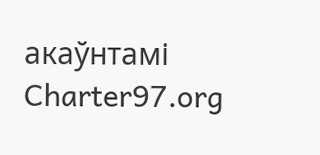акаўнтамі Charter97.org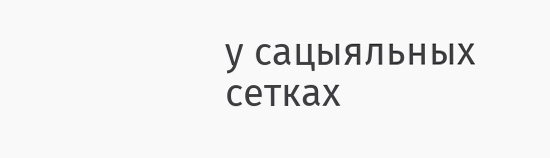у сацыяльных сетках